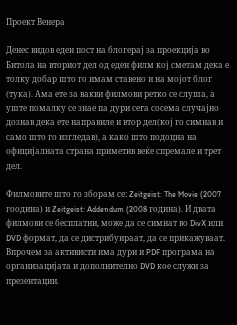Проект Венера

Денес видов еден пост на блогерај за проекција во Битола на вториот дел од еден филм кој сметам дека е толку добар што го имам ставено и на мојот блог (тука). Ама ете за вакви филмови ретко се слуша, а уште помалку се знае па дури сега сосема случајно дознав дека ете направиле и втор дел(кој го симнав и само што го изгледав), а како што подоцна на официјалната страна приметив веќе спремале и трет дел.

Филмовите што го зборам се: Zeitgeist: The Movie (2007 гоодина) и Zeitgeist: Addendum (2008 година). И двата филмови се бесплатни, може да се симнат во DivX или DVD формат, да се дистрибуираат, да се прикажуваат. Впрочем за активисти има дури и PDF програма на организацијата и дополнително DVD кое служи за презентации.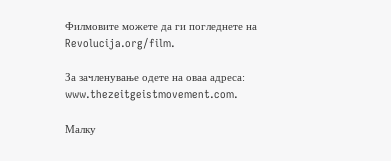Филмовите можете да ги погледнете на Revolucija.org/film.

За зачленување одете на оваа адреса: www.thezeitgeistmovement.com.

Малку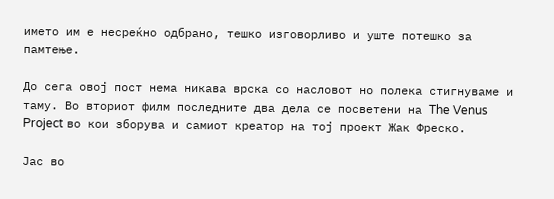името им е несреќно одбрано, тешко изговорливо и уште потешко за памтење.

До сега овој пост нема никава врска со насловот но полека стигнуваме и таму. Во вториот филм последните два дела се посветени на The Venus Project во кои зборува и самиот креатор на тој проект Жак Фреско.

Јас во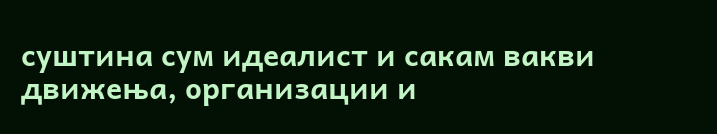суштина сум идеалист и сакам вакви движења, организации и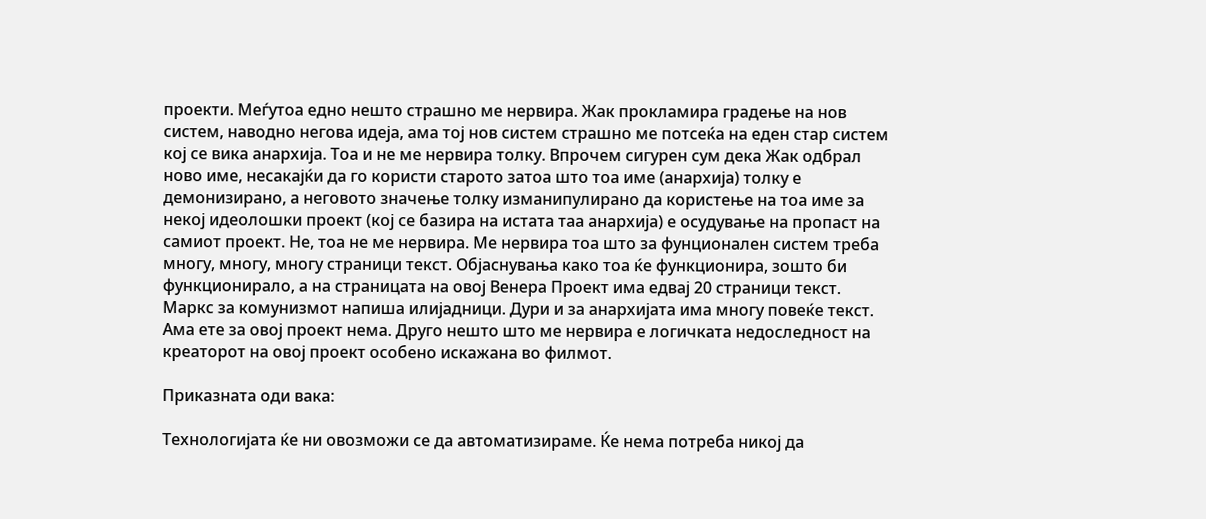проекти. Меѓутоа едно нешто страшно ме нервира. Жак прокламира градење на нов систем, наводно негова идеја, ама тој нов систем страшно ме потсеќа на еден стар систем кој се вика анархија. Тоа и не ме нервира толку. Впрочем сигурен сум дека Жак одбрал ново име, несакајќи да го користи старото затоа што тоа име (анархија) толку е демонизирано, а неговото значење толку изманипулирано да користење на тоа име за некој идеолошки проект (кој се базира на истата таа анархија) е осудување на пропаст на самиот проект. Не, тоа не ме нервира. Ме нервира тоа што за фунционален систем треба многу, многу, многу страници текст. Објаснувања како тоа ќе функционира, зошто би функционирало, а на страницата на овој Венера Проект има едвај 20 страници текст. Маркс за комунизмот напиша илијадници. Дури и за анархијата има многу повеќе текст. Ама ете за овој проект нема. Друго нешто што ме нервира е логичката недоследност на креаторот на овој проект особено искажана во филмот.

Приказната оди вака:

Технологијата ќе ни овозможи се да автоматизираме. Ќе нема потреба никој да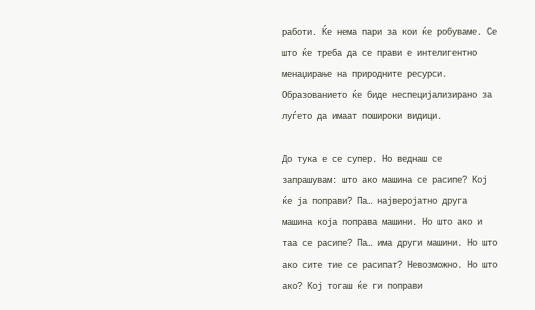работи. Ќе нема пари за кои ќе робуваме. Се што ќе треба да се прави е интелигентно менаџирање на природните ресурси. Образованието ќе биде неспецијализирано за луѓето да имаат пошироки видици.

До тука е се супер. Но веднаш се запрашувам: што ако машина се расипе? Кој ќе ја поправи? Па… најверојатно друга машина која поправа машини. Но што ако и таа се расипе? Па… има други машини. Но што ако сите тие се расипат? Невозможно. Но што ако? Кој тогаш ќе ги поправи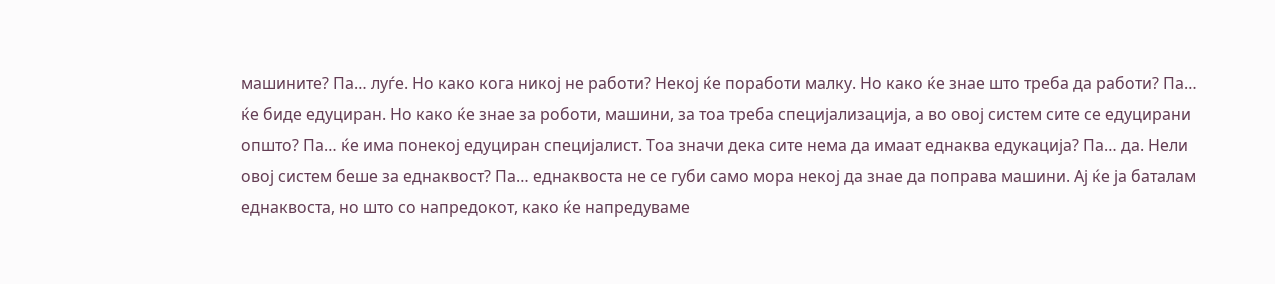машините? Па… луѓе. Но како кога никој не работи? Некој ќе поработи малку. Но како ќе знае што треба да работи? Па… ќе биде едуциран. Но како ќе знае за роботи, машини, за тоа треба специјализација, а во овој систем сите се едуцирани општо? Па… ќе има понекој едуциран специјалист. Тоа значи дека сите нема да имаат еднаква едукација? Па… да. Нели овој систем беше за еднаквост? Па… еднаквоста не се губи само мора некој да знае да поправа машини. Ај ќе ја баталам еднаквоста, но што со напредокот, како ќе напредуваме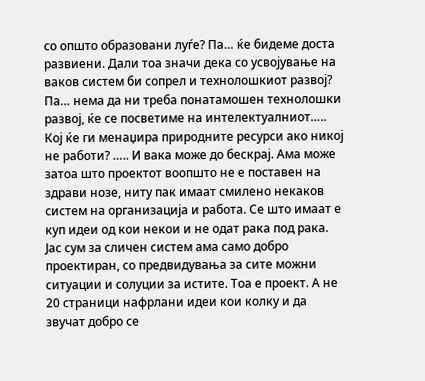со општо образовани луѓе? Па… ќе бидеме доста развиени. Дали тоа значи дека со усвојување на ваков систем би сопрел и технолошкиот развој? Па… нема да ни треба понатамошен технолошки развој, ќе се посветиме на интелектуалниот….. Кој ќе ги менаџира природните ресурси ако никој не работи? ….. И вака може до бескрај. Ама може затоа што проектот воопшто не е поставен на здрави нозе, ниту пак имаат смилено некаков систем на организација и работа. Се што имаат е куп идеи од кои некои и не одат рака под рака. Јас сум за сличен систем ама само добро проектиран, со предвидувања за сите можни ситуации и солуции за истите. Тоа е проект. А не 20 страници нафрлани идеи кои колку и да звучат добро се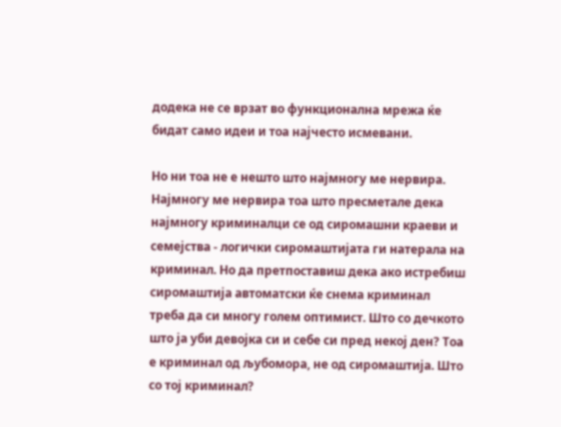додека не се врзат во функционална мрежа ќе бидат само идеи и тоа најчесто исмевани.

Но ни тоа не е нешто што најмногу ме нервира. Најмногу ме нервира тоа што пресметале дека најмногу криминалци се од сиромашни краеви и семејства - логички сиромаштијата ги натерала на криминал. Но да претпоставиш дека ако истребиш сиромаштија автоматски ќе снема криминал треба да си многу голем оптимист. Што со дечкото што ја уби девојка си и себе си пред некој ден? Тоа е криминал од љубомора, не од сиромаштија. Што со тој криминал?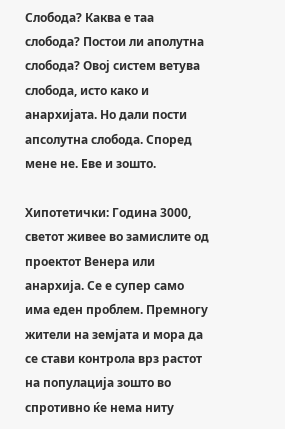Слобода? Каква е таа слобода? Постои ли аполутна слобода? Овој систем ветува слобода, исто како и анархијата. Но дали пости апсолутна слобода. Според мене не. Еве и зошто.

Хипотетички: Година 3000, светот живее во замислите од проектот Венера или анархија. Се е супер само има еден проблем. Премногу жители на земјата и мора да се стави контрола врз растот на популација зошто во спротивно ќе нема ниту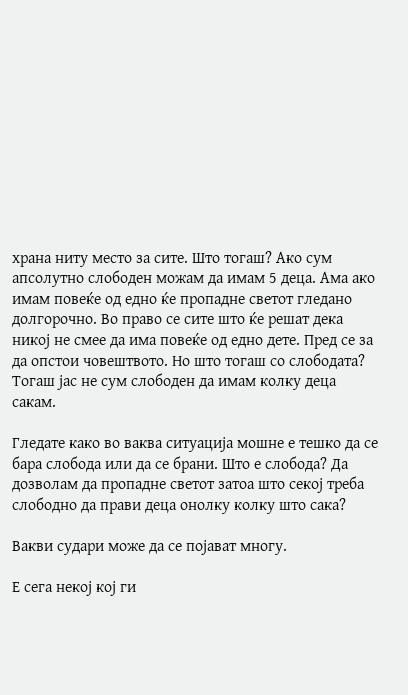храна ниту место за сите. Што тогаш? Ако сум апсолутно слободен можам да имам 5 деца. Ама ако имам повеќе од едно ќе пропадне светот гледано долгорочно. Во право се сите што ќе решат дека никој не смее да има повеќе од едно дете. Пред се за да опстои човештвото. Но што тогаш со слободата? Тогаш јас не сум слободен да имам колку деца сакам.

Гледате како во ваква ситуација мошне е тешко да се бара слобода или да се брани. Што е слобода? Да дозволам да пропадне светот затоа што секој треба слободно да прави деца онолку колку што сака?

Вакви судари може да се појават многу.

Е сега некој кој ги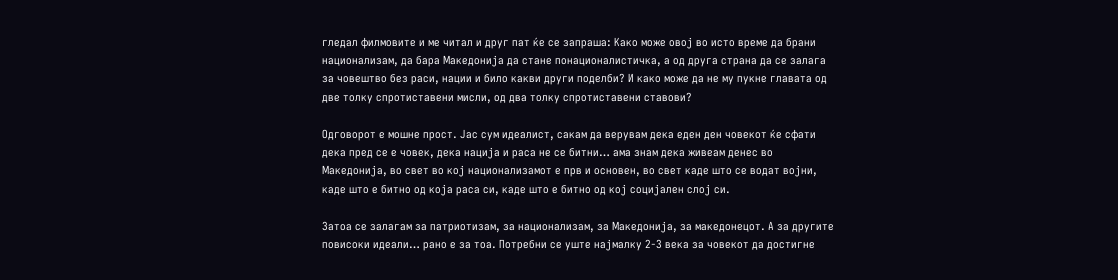гледал филмовите и ме читал и друг пат ќе се запраша: Како може овој во исто време да брани национализам, да бара Македонија да стане понационалистичка, а од друга страна да се залага за човештво без раси, нации и било какви други поделби? И како може да не му пукне главата од две толку спротиставени мисли, од два толку спротиставени ставови?

Одговорот е мошне прост. Јас сум идеалист, сакам да верувам дека еден ден човекот ќе сфати дека пред се е човек, дека нација и раса не се битни… ама знам дека живеам денес во Македонија, во свет во кој национализамот е прв и основен, во свет каде што се водат војни, каде што е битно од која раса си, каде што е битно од кој социјален слој си.

Затоа се залагам за патриотизам, за национализам, за Македонија, за македонецот. А за другите повисоки идеали… рано е за тоа. Потребни се уште најмалку 2-3 века за човекот да достигне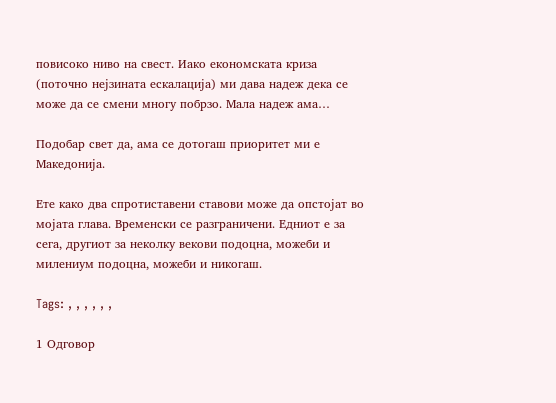повисоко ниво на свест. Иако економската криза (поточно нејзината ескалација) ми дава надеж дека се може да се смени многу побрзо. Мала надеж ама…

Подобар свет да, ама се дотогаш приоритет ми е Македонија.

Ете како два спротиставени ставови може да опстојат во мојата глава. Временски се разграничени. Едниот е за сега, другиот за неколку векови подоцна, можеби и милениум подоцна, можеби и никогаш.

Tags: , , , , , ,

1 Одговор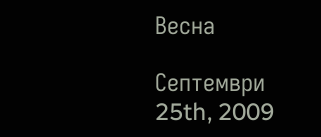Весна

Септември 25th, 2009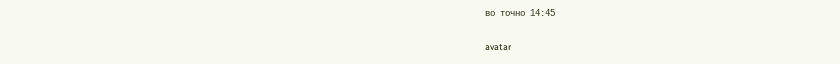во точно 14:45

avatar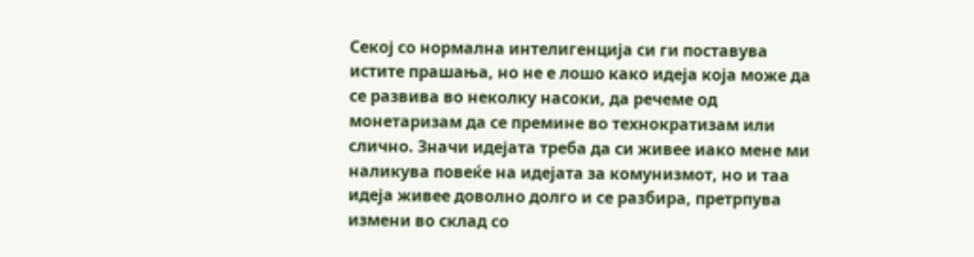Секој со нормална интелигенција си ги поставува истите прашања, но не е лошо како идеја која може да се развива во неколку насоки, да речеме од монетаризам да се премине во технократизам или слично. Значи идејата треба да си живее иако мене ми наликува повеќе на идејата за комунизмот, но и таа идеја живее доволно долго и се разбира, претрпува измени во склад со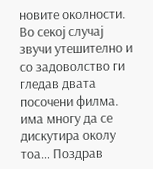новите околности. Во секој случај звучи утешително и со задоволство ги гледав двата посочени филма. има многу да се дискутира околу тоа… Поздрав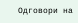Одговори на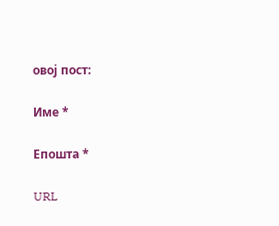овој пост:

Име *

Епошта *

URL